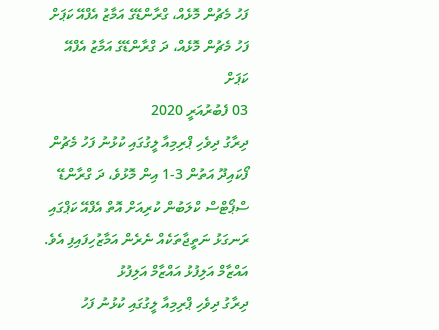ފަހު މެޗުން މޮޅެއް، ގްރާންޑޭގެ އަމާޒު އެފްއޭ ކަޕަށް
ފަހު މެޗުން މޮޅެއް، ދަ ގްރާންޑޭގެ އަމާޒު އެފްއޭ ކަޕަށް
03 ފެބުރުއަރީ 2020
ދިރާގު ދިވެހި ޕްރިމިއާ ލީގުގައި ކުޅުނު ފަހު މެޗުން ފޯކައިދޫ އަތުން 3-1 އިން މޮޅުވެ، ދަ ގްރާންޑޭ ސްޕޯޓްސް ކްލަބުން ކުރިއަށް އޮތް އެފްއޭ ކަޕްގައި ރަނގަޅު ނަތީޖާތަކެއް ނެރެން އަމާޒުހިފައިފި އެވެ.
އައްޒާމް އަލިފުޅު އައްޒާމް އަލިފުޅު
ދިރާގު ދިވެހި ޕްރިމިއާ ލީގުގައި ކުޅުނު ފަހު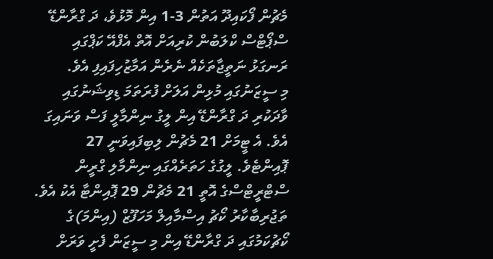މެޗުން ފޯކައިދޫ އަތުން 3-1 އިން މޮޅުވެ، ދަ ގްރާންޑޭ ސްޕޯޓްސް ކްލަބުން ކުރިއަށް އޮތް އެފްއޭ ކަޕްގައި ރަނގަޅު ނަތީޖާތަކެއް ނެރެން އަމާޒުހިފައިފި އެވެ.
މި ސީޒަނުގައި މުޅިން އަލަށް ފުރަތަމަ ޑިވިޝަނުގައި ވާދަކުރި ދަ ގްރާންޑޭ އިން ލީގު ނިންމާލީ ފަސް ވަނައިގަ އެވެ. އެ ޓީމަށް 21 މެޗުން ލިބިފައިވަނީ 27 ޕޮއިންޓެވެ. ލީގުގެ ހަތަރެއްގައި ނިންމާލި ގްރީން ސްޓްރީޓްސްގެ އޮތީ 21 މެޗުން 29 ޕޮއިންޓާ އެކު އެވެ.
ތަޖުރިބާކާރު ކޯޗު އިސްމާއިލް މަހަފޫޒް (އިންމަ)ގެ ކޯޗުކަމުގައި ދަ ގްރާންޑޭ އިން މި ސީޒަން ފެށީ ވަރަށް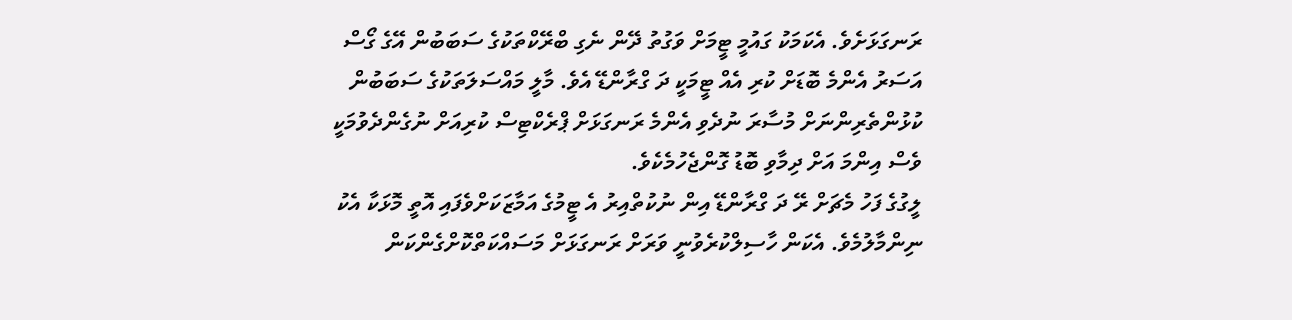ރަނގަޅަށެވެ. އެކަމަކު ގައުމީ ޓީމަށް ވަގުތު ދޭން ނެގި ބްރޭކްތަކުގެ ސަބަބުން އޭގެ ގޯސް އަސަރު އެންމެ ބޮޑަށް ކުރި އެއް ޓީމަކީ ދަ ގްރާންޑޭ އެވެ. މާލީ މައްސަލަތަކުގެ ސަބަބުން ކުޅުންތެރިންނަށް މުސާރަ ނުދެވި އެންމެ ރަނގަޅަށް ޕްރެކްޓިސް ކުރިއަށް ނުގެންދެވުމަކީ ވެސް އިންމަ އަށް ދިމާވި ބޮޑު ގޮންޖެހުމެކެވެ.
ލީގުގެ ފަހު މެޗަށް ރޭ ދަ ގްރާންޑޭ އިން ނުކުތްއިރު އެ ޓީމުގެ އަމާޒަކަށްވެފައި އޮތީ މޮޅަކާ އެކު ނިންމާލުމެވެ. އެކަން ހާސިލްކުރެވުނީ ވަރަށް ރަނގަޅަށް މަސައްކަތްކޮށްގެންކަން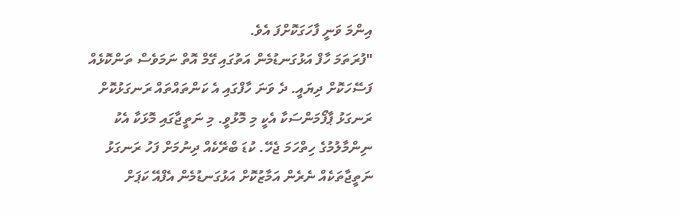އިންމަ ވަނީ ފާހަގަކޮށްފަ އެވެ.
"ފުރަތަމަ ހާފް އަޅުގަނޑުމެން އަތުގައި ގޭމް އޮތް ނަމަވެސް ތަންކޮޅެއް ފަސޭހަކޮށް ދިޔައީ. ދެ ވަނަ ހާފްގައި އެ ކަންތައްތައް ރަނގަޅުކޮށް ރަނގަޅު ޕާފޯމަންސަކާ އެކީ މި މޮޅުވީ. މި ނަތީޖާގައި މޮޅަކާ އެކު ނިންމާލުމުގެ ހިތްހަމަ ޖެހޭ. ކުޑަ ބްރޭކެއް ދިނުމަށް ފަހު ރަނގަޅު ނަތީޖާތަކެއް ނެރެން އަމާޒުކޮށް އަޅުގަނޑުމެން އެފްއޭ ކަޕަށް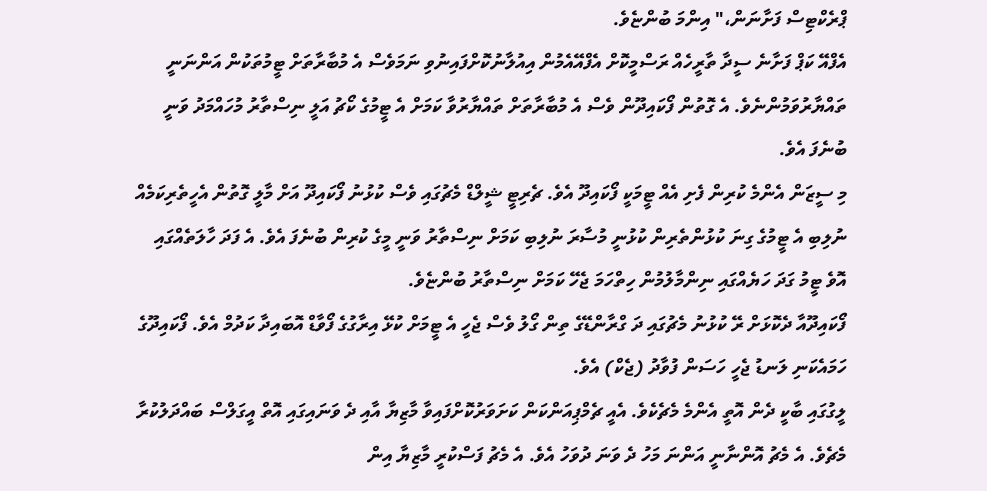ޕްރެކްޓިސް ފަށާނަން،" އިންމަ ބުންޏެވެ.
އެފްއޭ ކަޕް ފަށާނެ ސީދާ ތާރީހެއް ރަސްމީކޮށް އެފްއޭއެމުން އިއުލާނުކޮށްފައިނުވި ނަމަވެސް އެ މުބާރާތަށް ޓީމުތަކުން އަންނަނީ ތައްޔާރުވަމުންނެވެ. އެ ގޮތުން ފޯކައިދޫން ވެސް އެ މުބާރާތަށް ތައްޔާރުވާ ކަމަށް އެ ޓީމުގެ ކޯޗު އަލީ ނިސްތާރު މުހައްމަދު ވަނީ ބުނެފަ އެވެ.
މި ސީޒަން އެންމެ ކުރިން ފެށި އެއް ޓީމަކީ ފޯކައިދޫ އެވެ. ޗެރިޓީ ޝީލްޑް މެޗުގައި ވެސް ކުޅުނު ފޯކައިދޫ އަށް މާލީ ގޮތުން އެހީތެރިކަމެއް ނުލިބި އެ ޓީމުގެ ގިނަ ކުޅުންތެރިން ކުޅުނީ މުސާރަ ނުލިބި ކަމަށް ނިސްތާރު ވަނީ މީގެ ކުރިން ބުނެފަ އެވެ. އެ ފަދަ ހާލަތެއްގައި އޮވެ ޓީމު ގަދަ ހަޔެއްގައި ނިންމާލުމުން ހިތްހަމަ ޖެހޭ ކަމަށް ނިސްތާރު ބުންޏެވެ.
ފޯކައިދޫއާ ދެކޮޅަށް ރޭ ކުޅުނު މެޗުގައި ދަ ގްރާންޑޭގެ ތިން ގޯލު ވެސް ޖެހީ އެ ޓީމަށް ކުޅޭ އިރާގުގެ ފޯވާޑް އޮބައިދާ ކަދުމް އެވެ. ފޯކައިދޫގެ ހަމައެކަނި ލަނޑު ޖެހީ ހަސަން ފުވާދު (ޖެކް) އެވެ.
ލީގުގައި ބާކީ ދެން އޮތީ އެންމެ މެޗެކެވެ. އެއީ ޗެމްޕިއަންކަން ކަށަވަރުކޮށްފައިވާ މާޒިޔާ އާއި ދެ ވަނައިގައި އޮތް އީގަލްސް ބައްދަލުކުރާ މެޗެވެ. އެ މެޗު އޮންނާނީ އަންނަ މަހު ދެ ވަނަ ދުވަހު އެވެ. އެ މެޗު ފަސްކުރީ މާޒިޔާ އިން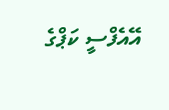އޭއެފްސީ ކަޕްގެ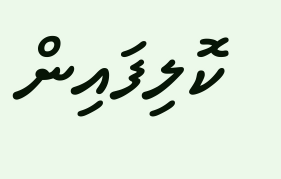ކޮލިފައިން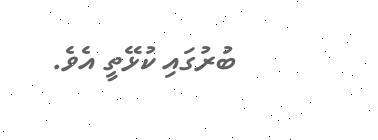ބުރުގައި ކުޅޭތީ އެވެ.